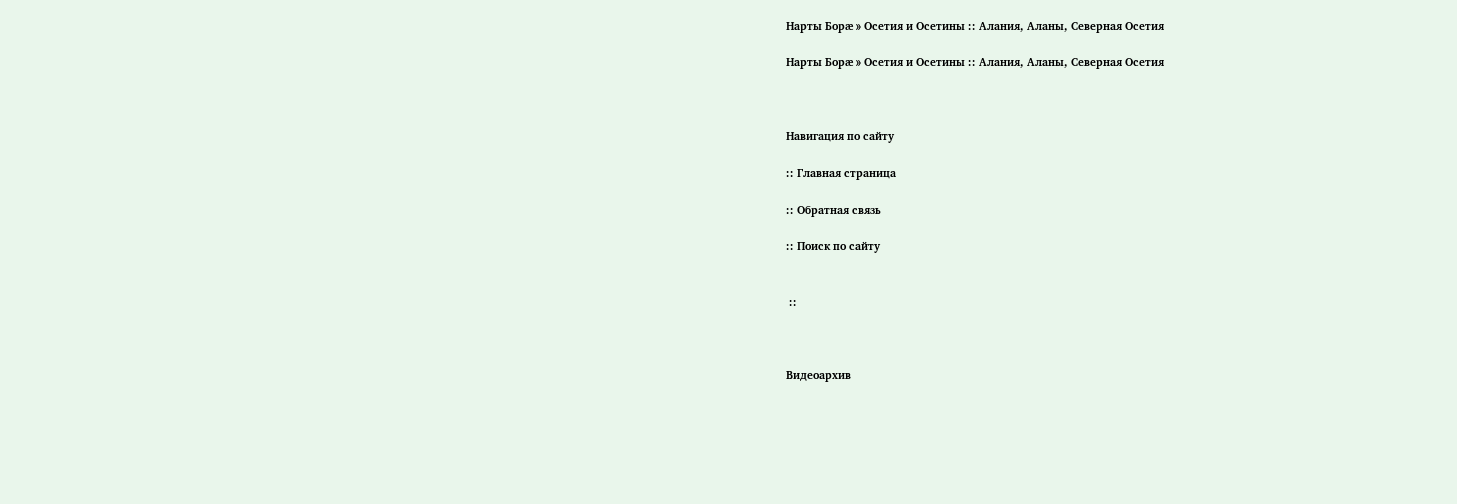Нарты Борæ » Осетия и Осетины :: Алания, Аланы, Северная Осетия

Нарты Борæ » Осетия и Осетины :: Алания, Аланы, Северная Осетия



Навигация по сайту

:: Главная страница

:: Обратная связь

:: Поиск по сайту


 ::



Видеоархив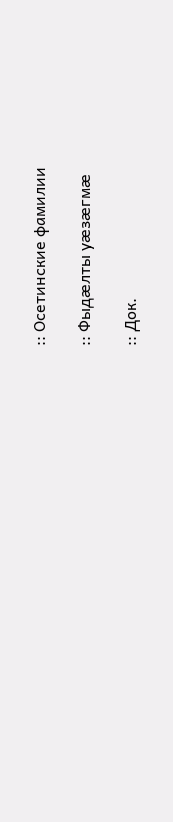:: Осетинские фамилии

:: Фыдæлты уæзæгмæ

:: Док.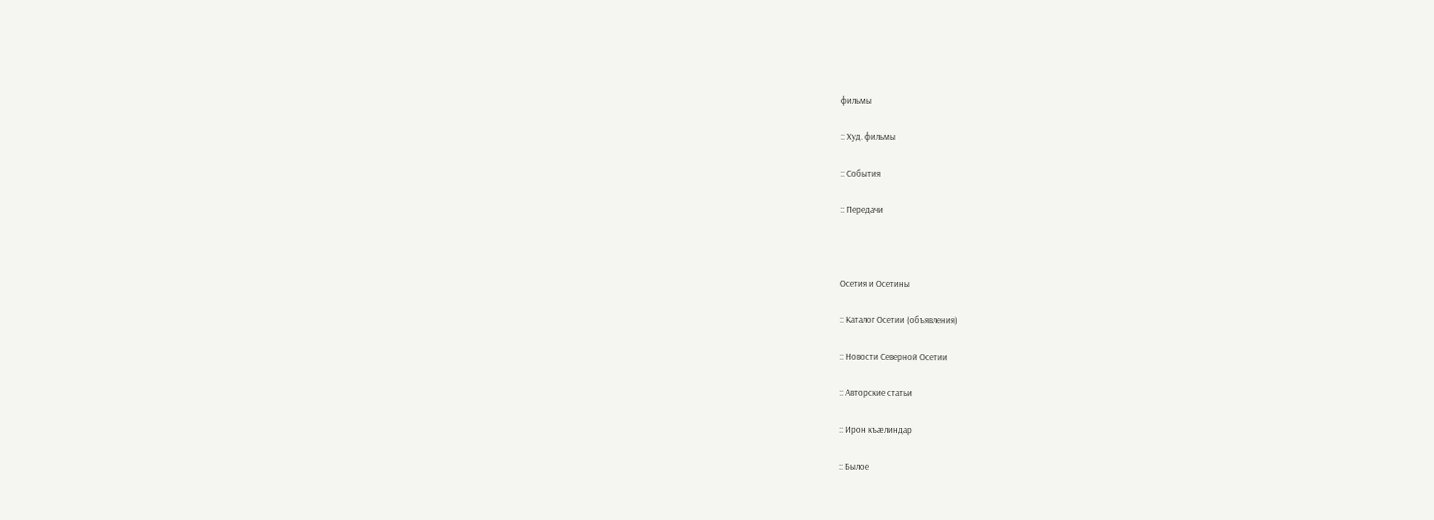фильмы

:: Худ. фильмы

:: События

:: Передачи



Осетия и Осетины

:: Каталог Осетии (объявления)

:: Новости Северной Осетии

:: Авторские статьи

:: Ирон къӕлиндар

:: Былое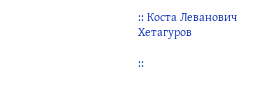:: Коста Леванович Хетагуров

::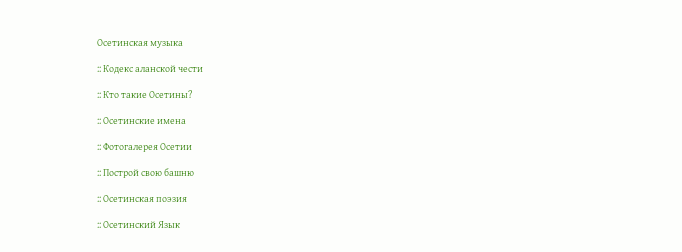Осетинская музыка

:: Кодекс аланской чести

:: Кто такие Осетины?

:: Осетинские имена

:: Фотогалерея Осетии

:: Построй свою башню

:: Осетинская поэзия

:: Осетинский Язык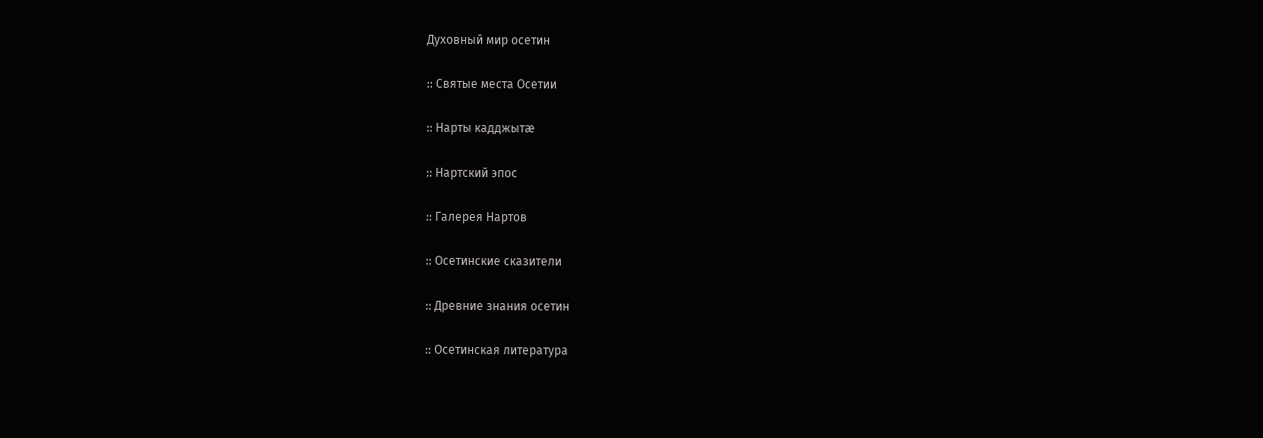Духовный мир осетин

:: Святые места Осетии

:: Нарты кадджытæ

:: Нартский эпос

:: Галерея Нартов

:: Осетинские сказители

:: Древние знания осетин

:: Осетинская литература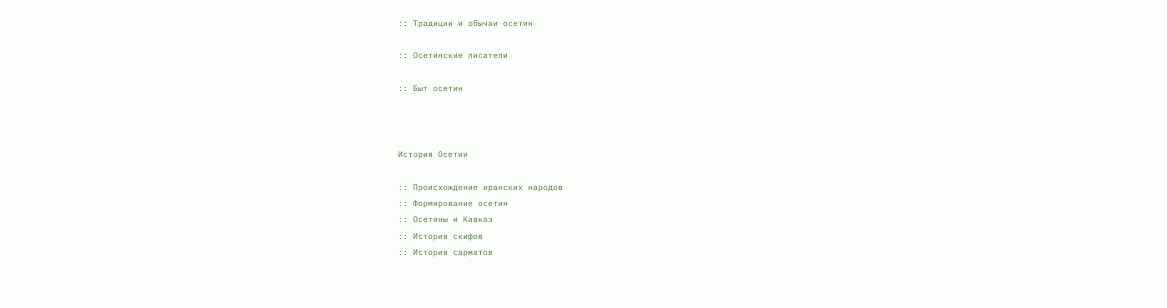:: Традиции и обычаи осетин

:: Осетинские писатели

:: Быт осетин



История Осетии

:: Происхождение иранских народов
:: Формирование осетин
:: Осетины и Кавказ
:: История скифов
:: История сарматов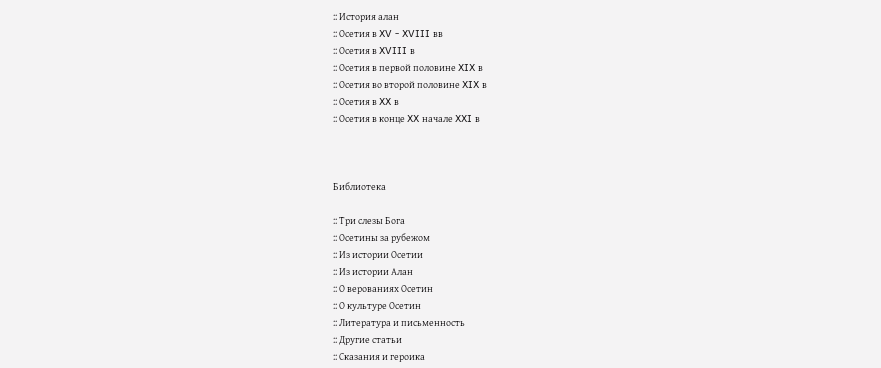:: История алан
:: Осетия в XV - XVIII вв
:: Осетия в XVIII в
:: Осетия в первой половине XIX в
:: Осетия во второй половине XIX в
:: Осетия в XX в
:: Осетия в конце XX начале XXI в



Библиотека

:: Три слезы Бога
:: Осетины за рубежом
:: Из истории Осетии
:: Из истории Алан
:: О верованиях Осетин
:: О культуре Осетин
:: Литература и письменность
:: Другие статьи
:: Сказания и героика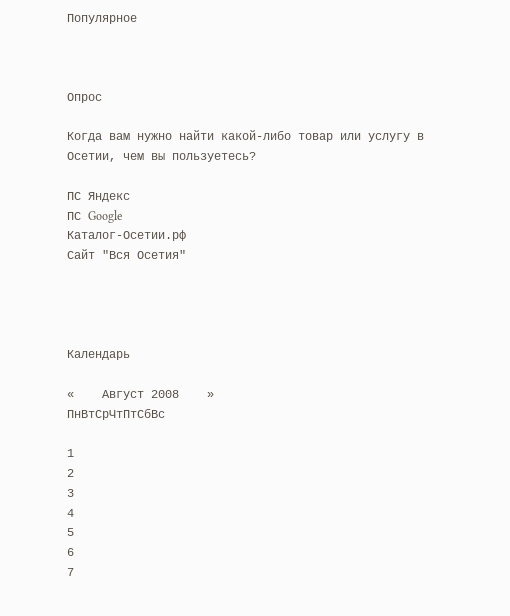Популярное



Опрос

Когда вам нужно найти какой-либо товар или услугу в Осетии, чем вы пользуетесь?

ПС Яндекс
ПС Google
Каталог-Осетии.рф
Сайт "Вся Осетия"




Календарь

«    Август 2008    »
ПнВтСрЧтПтСбВс

1
2
3
4
5
6
7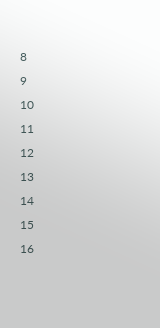8
9
10
11
12
13
14
15
16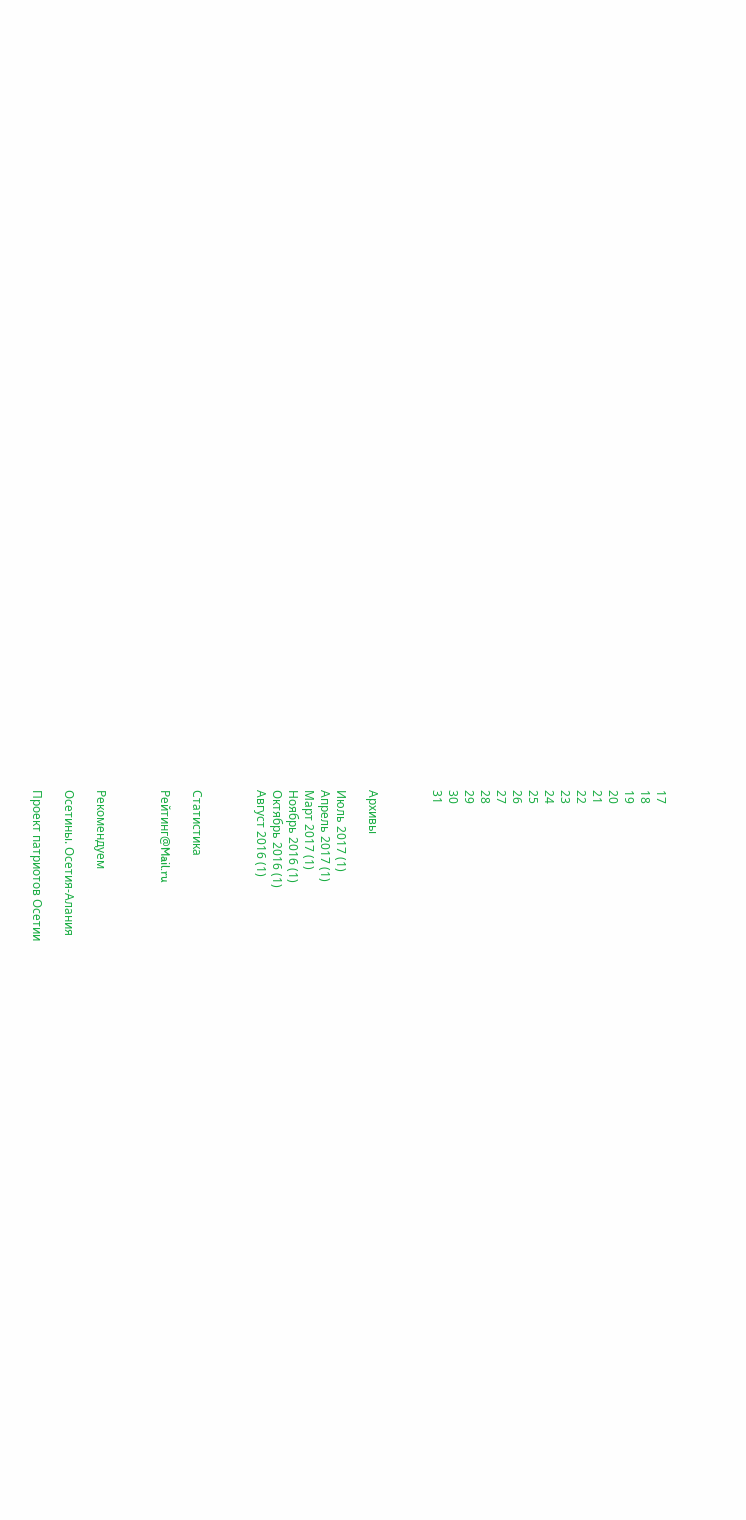17
18
19
20
21
22
23
24
25
26
27
28
29
30
31



Архивы

Июль 2017 (1)
Апрель 2017 (1)
Март 2017 (1)
Ноябрь 2016 (1)
Октябрь 2016 (1)
Август 2016 (1)



Статистика

Рейтинг@Mail.ru



Рекомендуем

Осетины. Осетия-Алания

Проект патриотов Осетии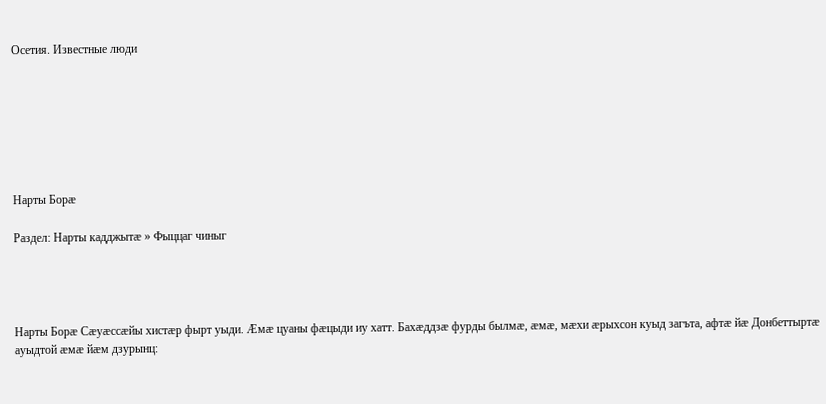Осетия. Известные люди







Нарты Борæ

Раздел: Нарты кадджытæ » Фыццаг чиныг




Нарты Борæ Сæуæссæйы хистæр фырт уыди. Æмæ цуаны фæцыди иу хатт. Бахæддзæ фурды былмæ, æмæ, мæхи æрыхсон куыд загъта, афтæ йæ Донбеттыртæ ауыдтой æмæ йæм дзурынц: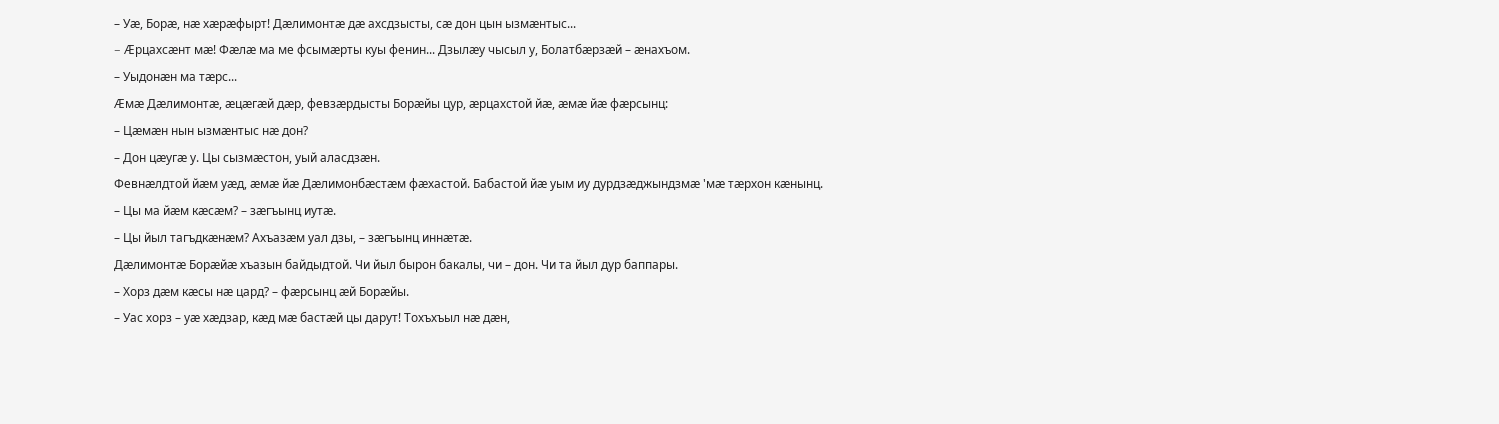– Уæ, Борæ, нæ хæрæфырт! Дæлимонтæ дæ ахсдзысты, сæ дон цын ызмæнтыс...
– Æрцахсæнт мæ! Фæлæ ма ме фсымæрты куы фенин... Дзылæу чысыл у, Болатбæрзæй – æнахъом.
– Уыдонæн ма тæрс...
Æмæ Дæлимонтæ, æцæгæй дæр, февзæрдысты Борæйы цур, æрцахстой йæ, æмæ йæ фæрсынц:
– Цæмæн нын ызмæнтыс нæ дон?
– Дон цæугæ у. Цы сызмæстон, уый аласдзæн.
Февнæлдтой йæм уæд, æмæ йæ Дæлимонбæстæм фæхастой. Бабастой йæ уым иу дурдзæджындзмæ 'мæ тæрхон кæнынц.
– Цы ма йæм кæсæм? – зæгъынц иутæ.
– Цы йыл тагъдкæнæм? Ахъазæм уал дзы, – зæгъынц иннæтæ.
Дæлимонтæ Борæйæ хъазын байдыдтой. Чи йыл бырон бакалы, чи – дон. Чи та йыл дур баппары.
– Хорз дæм кæсы нæ цард? – фæрсынц æй Борæйы.
– Уас хорз – уæ хæдзар, кæд мæ бастæй цы дарут! Тохъхъыл нæ дæн,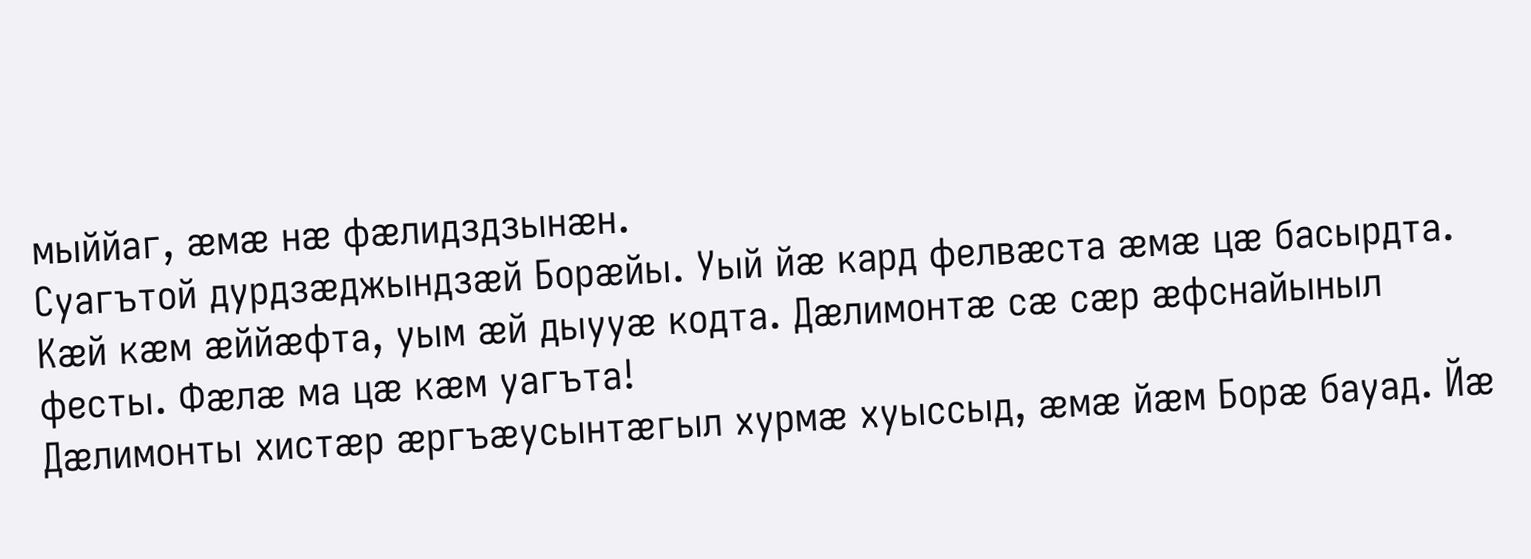мыййаг, æмæ нæ фæлидздзынæн.
Суагътой дурдзæджындзæй Борæйы. Уый йæ кард фелвæста æмæ цæ басырдта. Кæй кæм æййæфта, уым æй дыууæ кодта. Дæлимонтæ сæ сæр æфснайыныл фесты. Фæлæ ма цæ кæм уагъта!
Дæлимонты хистæр æргъæусынтæгыл хурмæ хуыссыд, æмæ йæм Борæ бауад. Йæ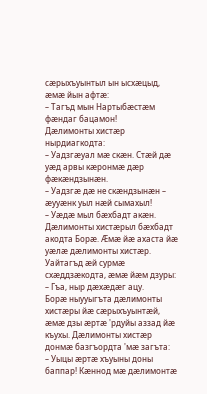сæрыхъуынтыл ын ысхæцыд, æмæ йын афтæ:
– Тагъд мын Нартыбæстæм фæндаг бацамон!
Дæлимонты хистæр нырдиагкодта:
– Уадзгæуал мæ скæн. Стæй дæ уæд арвы кæронмæ дæр фæкæндзынæн.
– Уадзгæ дæ не скæндзынæн – æууæнк уыл нæй сымахыл!
– Уæдæ мыл бæхбадт акæн.
Дæлимонты хистæрыл бæхбадт акодта Борæ. Æмæ йæ ахаста йæ уæлæ дæлимонты хистæр. Уайтагъд æй сурмæ схæддзæкодта, æмæ йæм дзуры:
– Гъа, ныр дæхæдæг ацу.
Борæ ныууыгъта дæлимонты хистæры йæ сæрыхъуынтæй, æмæ дзы æртæ 'рдуйы аззад йæ къухы. Дæлимонты хистæр донмæ базгъордта 'мæ загъта:
– Уыцы æртæ хъуыны доны баппар! Кæннод мæ дæлимонтæ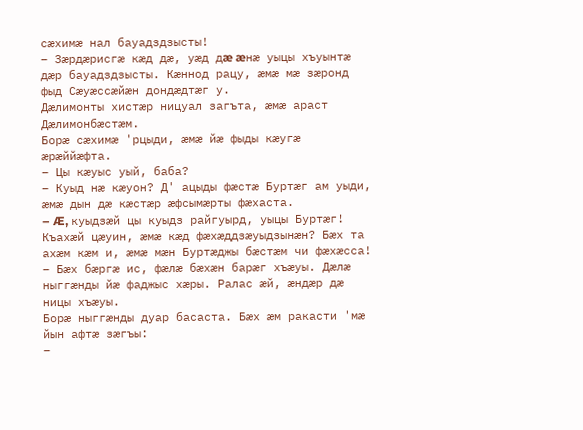сæхимæ нал бауадздзысты!
– Зæрдæрисгæ кæд дæ, уæд дæ æнæ уыцы хъуынтæ дæр бауадздзысты. Кæннод рацу, æмæ мæ зæронд фыд Сæуæссæйæн дондæдтæг у.
Дæлимонты хистæр ницуал загъта, æмæ араст Дæлимонбæстæм.
Борæ сæхимæ 'рцыди, æмæ йæ фыды кæугæ æрæййæфта.
– Цы кæуыс уый, баба?
– Куыд нæ кæуон? Д' ацыды фæстæ Буртæг ам уыди, æмæ дын дæ кæстæр æфсымæрты фæхаста.
– Æ, куыдзæй цы куыдз райгуырд, уыцы Буртæг! Къахæй цæуин, æмæ кæд фæхæддзæуыдзынæн? Бæх та ахæм кæм и, æмæ мæн Буртæджы бæстæм чи фæхæсса!
– Бæх бæргæ ис, фæлæ бæхæн барæг хъæуы. Дæлæ ныггæнды йæ фаджыс хæры. Ралас æй, æндæр дæ ницы хъæуы.
Борæ ныггæнды дуар басаста. Бæх æм ракасти 'мæ йын афтæ зæгъы:
–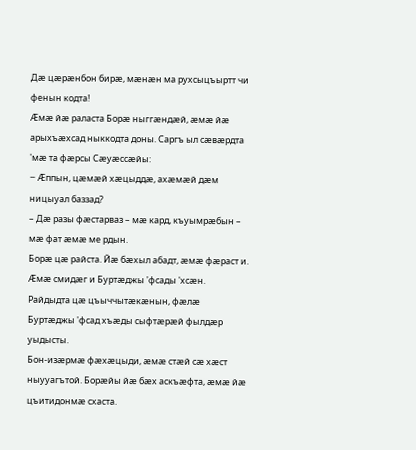Дæ цæрæнбон бирæ, мæнæн ма рухсыцъыртт чи фенын кодта!
Æмæ йæ раласта Борæ ныггæндæй, æмæ йæ арыхъæхсад ныккодта доны. Саргъ ыл сæвæрдта 'мæ та фæрсы Сæуæссæйы:
– Æппын, цæмæй хæцыддæ, ахæмæй дæм ницыуал баззад?
– Дæ разы фæстарваз – мæ кард, къуымрæбын – мæ фат æмæ ме рдын.
Борæ цæ райста. Йæ бæхыл абадт, æмæ фæраст и. Æмæ смидæг и Буртæджы 'фсады 'хсæн. Райдыдта цæ цъыччытæкæнын, фæлæ Буртæджы 'фсад хъæды сыфтæрæй фылдæр уыдысты.
Бон-изæрмæ фæхæцыди, æмæ стæй сæ хæст ныууагътой. Борæйы йæ бæх аскъæфта, æмæ йæ цъитидонмæ схаста.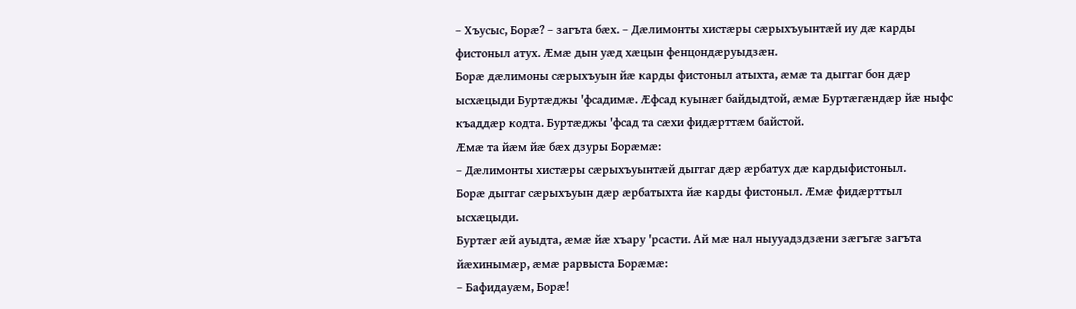– Хъусыс, Борæ? – загъта бæх. – Дæлимонты хистæры сæрыхъуынтæй иу дæ карды фистоныл атух. Æмæ дын уæд хæцын фенцондæруыдзæн.
Борæ дæлимоны сæрыхъуын йæ карды фистоныл атыхта, æмæ та дыггаг бон дæр ысхæцыди Буртæджы 'фсадимæ. Æфсад куынæг байдыдтой, æмæ Буртæгæндæр йæ ныфс къаддæр кодта. Буртæджы 'фсад та сæхи фидæрттæм байстой.
Æмæ та йæм йæ бæх дзуры Борæмæ:
– Дæлимонты хистæры сæрыхъуынтæй дыггаг дæр æрбатух дæ кардыфистоныл.
Борæ дыггаг сæрыхъуын дæр æрбатыхта йæ карды фистоныл. Æмæ фидæрттыл ысхæцыди.
Буртæг æй ауыдта, æмæ йæ хъару 'рсасти. Ай мæ нал ныууадздзæни зæгъгæ загъта йæхинымæр, æмæ рарвыста Борæмæ:
– Бафидауæм, Борæ!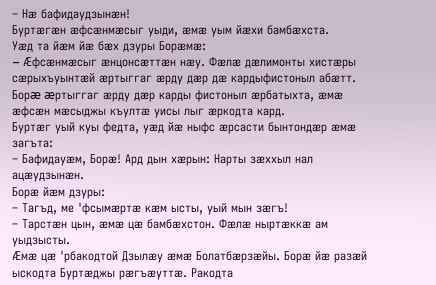– Нæ бафидаудзынæн!
Буртæгæн æфсæнмæсыг уыди, æмæ уым йæхи бамбæхста.
Уæд та йæм йæ бæх дзуры Борæмæ:
– Æфсæнмæсыг æнцонсæттæн нæу. Фæлæ дæлимонты хистæры сæрыхъуынтæй æртыггаг æрду дæр дæ кардыфистоныл абæтт.
Борæ æртыггаг æрду дæр карды фистоныл æрбатыхта, æмæ æфсæн мæсыджы къултæ уисы лыг æркодта кард.
Буртæг уый куы федта, уæд йæ ныфс æрсасти бынтондæр æмæ загъта:
– Бафидауæм, Борæ! Ард дын хæрын: Нарты зæххыл нал ацæудзынæн.
Борæ йæм дзуры:
– Тагъд, ме 'фсымæртæ кæм ысты, уый мын зæгъ!
– Тарстæн цын, æмæ цæ бамбæхстон. Фæлæ ныртæккæ ам уыдзысты.
Æмæ цæ 'рбакодтой Дзылæу æмæ Болатбæрзæйы. Борæ йæ разæй ыскодта Буртæджы рæгъæуттæ. Ракодта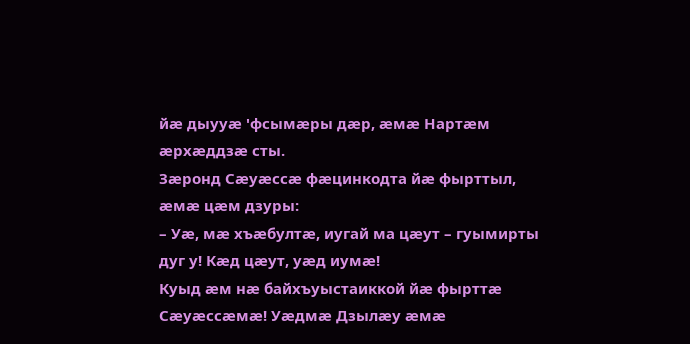йæ дыууæ 'фсымæры дæр, æмæ Нартæм æрхæддзæ сты.
Зæронд Сæуæссæ фæцинкодта йæ фырттыл, æмæ цæм дзуры:
– Уæ, мæ хъæбултæ, иугай ма цæут – гуымирты дуг у! Кæд цæут, уæд иумæ!
Куыд æм нæ байхъуыстаиккой йæ фырттæ Сæуæссæмæ! Уæдмæ Дзылæу æмæ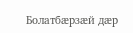Болатбæрзæй дæр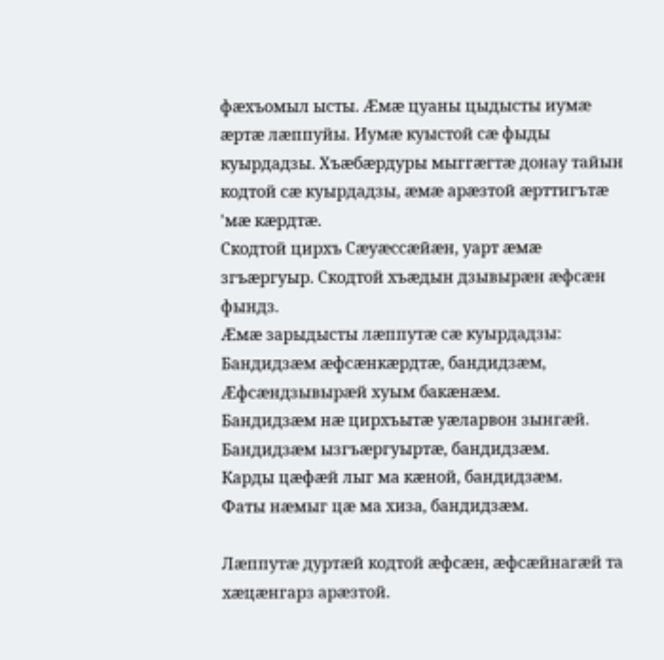фæхъомыл ысты. Æмæ цуаны цыдысты иумæ æртæ лæппуйы. Иумæ куыстой сæ фыды куырдадзы. Хъæбæрдуры мыггæгтæ донау тайын кодтой сæ куырдадзы, æмæ арæзтой æрттигътæ 'мæ кæрдтæ.
Скодтой цирхъ Сæуæссæйæн, уарт æмæ згъæргуыр. Скодтой хъæдын дзывырæн æфсæн фындз.
Æмæ зарыдысты лæппутæ сæ куырдадзы:
Бандидзæм æфсæнкæрдтæ, бандидзæм,
Æфсæндзывырæй хуым бакæнæм.
Бандидзæм нæ цирхъытæ уæларвон зынгæй.
Бандидзæм ызгъæргуыртæ, бандидзæм.
Карды цæфæй лыг ма кæной, бандидзæм.
Фаты нæмыг цæ ма хиза, бандидзæм.

Лæппутæ дуртæй кодтой æфсæн, æфсæйнагæй та хæцæнгарз арæзтой.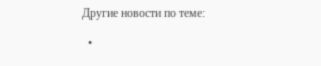Другие новости по теме:

  •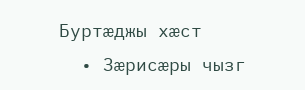Буртæджы хæст
  • Зæрисæры чызг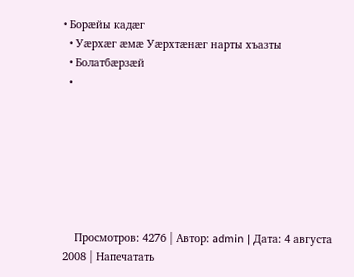• Борæйы кадæг
  • Уæрхæг æмæ Уæрхтæнæг нарты хъазты
  • Болатбæрзæй
  •







    Просмотров: 4276 | Автор: admin | Дата: 4 августа 2008 | Напечатать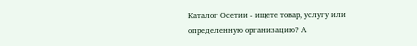Каталог Осетии - ищете товар, услугу или определенную организацию? А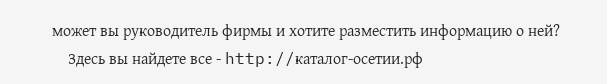может вы руководитель фирмы и хотите разместить информацию о ней?
    Здесь вы найдете все - http://каталог-осетии.рф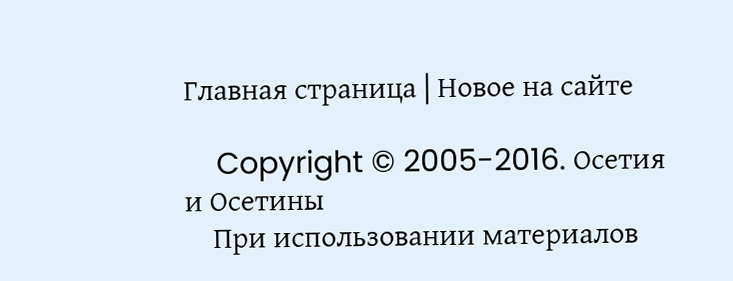Главная страница | Новое на сайте

    Copyright © 2005-2016. Осетия и Осетины
    При использовании материалов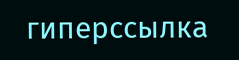гиперссылка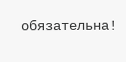обязательна!